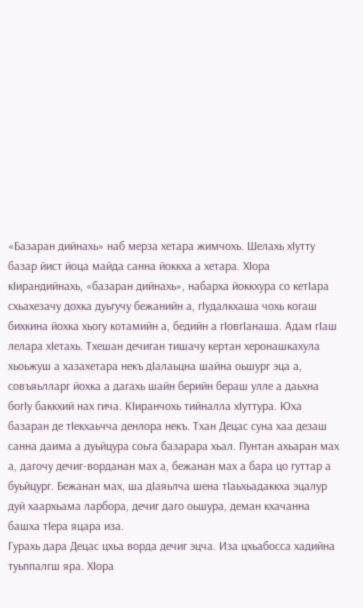«Базаран дийнахь» наб мерза хетара жимчохь. Шелахь хIутту базар йист йоца майда санна йоккха а хетара. ХIора кIирандийнахь, «базаран дийнахь», набарха йоккхура со кетIара схьахезачу дохка дуьгучу бежанийн а, гIудалкхаша чохь когаш бихкина йохка хьогу котамийн а, бедийн а гIовгIанаша. Адам гIаш лелара хIетахь. Тхешан дечиган тишачу кертан херонашкахула хьоьжуш а хазахетара некъ дIалаьцна шайна оьшург эца а, совъяьлларг йохка а дагахь шайн берийн бераш улле а даьхна богIу баккхий нах гича. КIиранчохь тийналла хIуттура. Юха базаран де тIекхаьчча денлора некъ. Тхан Децас суна хаа дезаш санна даима а дуьйцура соьга базарара хьал. Пунтан ахьаран мах а, дагочу дечиг-ворданан мах а, бежанан мах а бара цо гуттар а буьйцург. Бежанан мах, ша дIаяьлча шена тIаьхьадаккха эцалур дуй хаархьама ларбора, дечиг даго оьшура, деман кхачанна башха тIера яцара иза.
Гурахь дара Децас цхьа ворда дечиг эцча. Иза цхьабосса хадийна туьппалгш яра. ХIора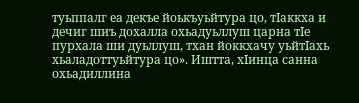туьппалг еа декъе йоькъуьйтура цо, тIаккха и дечиг шиъ дохалла охьадуьллуш царна тIе пурхала ши дуьллуш, тхан йоккхачу уьйтIахь хьаладоттуьйтура цо». Иштта, хIинца санна охьадиллина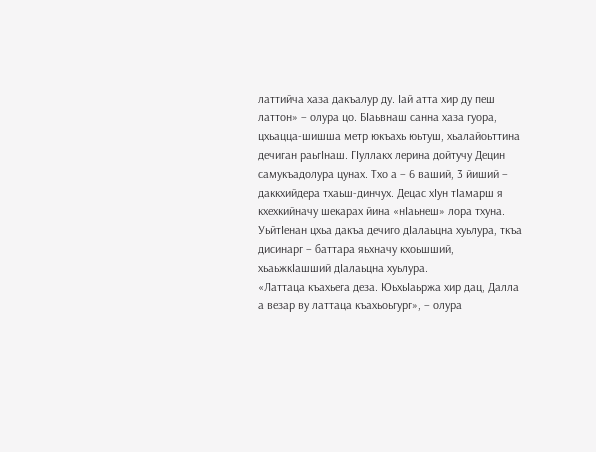латтийча хаза дакъалур ду. Iай атта хир ду пеш латтон» – олура цо. БIаьвнаш санна хаза гуора, цхьацца-шишша метр юкъахь юьтуш, хьалайоьттина дечиган раьгIнаш. ГIуллакх лерина дойтучу Децин самукъадолура цунах. Тхо а – 6 ваший, 3 йиший – даккхийдера тхаьш-динчух. Децас хIун тIамарш я кхехкийначу шекарах йина «нIаьнеш» лора тхуна.
УьйтIенан цхьа дакъа дечиго дIалаьцна хуьлура, ткъа дисинарг – баттара яьхначу кхоьшший, хьаьжкIашший дIалаьцна хуьлура.
«Латтаца къахьега деза. ЮьхьIаьржа хир дац, Далла а везар ву латтаца къахьоьгург», – олура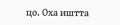цо. Оха иштта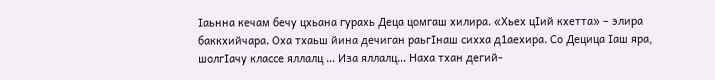Iаьнна кечам бечу цхьана гурахь Деца цомгаш хилира. «Хьех цIий кхетта» – элира баккхийчара. Оха тхаьш йина дечиган раьгIнаш сихха д1аехира. Со Децица Iаш яра, шолгIачу классе яллалц … Иза яллалц… Наха тхан дегий-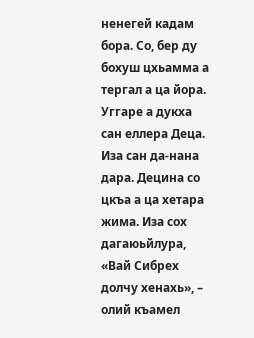ненегей кадам бора. Со, бер ду бохуш цхьамма а тергал а ца йора. Уггаре а дукха сан еллера Деца. Иза сан да-нана дара. Децина со цкъа а ца хетара жима. Иза сох дагаюьйлура, «Вай Сибрех долчу хенахь», – олий къамел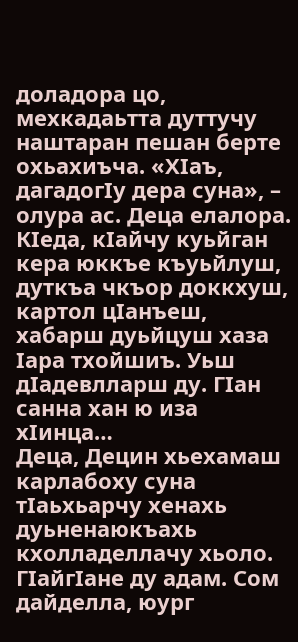доладора цо, мехкадаьтта дуттучу наштаран пешан берте охьахиъча. «ХIаъ, дагадогIу дера суна», – олура ас. Деца елалора. КIеда, кIайчу куьйган кера юккъе къуьйлуш, дуткъа чкъор доккхуш, картол цIанъеш, хабарш дуьйцуш хаза Iара тхойшиъ. Уьш дIадевлларш ду. ГIан санна хан ю иза хIинца…
Деца, Децин хьехамаш карлабоху суна тIаьхьарчу хенахь дуьненаюкъахь кхолладеллачу хьоло. ГIайгIане ду адам. Сом дайделла, юург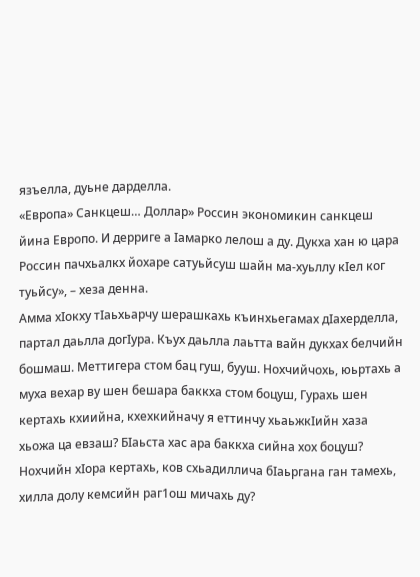язъелла, дуьне дарделла.
«Европа» Санкцеш… Доллар» Россин экономикин санкцеш йина Европо. И дерриге а Iамарко лелош а ду. Дукха хан ю цара Россин пачхьалкх йохаре сатуьйсуш шайн ма-хуьллу кIел ког туьйсу», – хеза денна.
Амма хIокху тIаьхьарчу шерашкахь къинхьегамах дIахерделла, партал даьлла догIура. Къух даьлла лаьтта вайн дукхах белчийн бошмаш. Меттигера стом бац гуш, бууш. Нохчийчохь, юьртахь а муха вехар ву шен бешара баккха стом боцуш, Гурахь шен кертахь кхиийна, кхехкийначу я еттинчу хьаьжкIийн хаза хьожа ца евзаш? БIаьста хас ара баккха сийна хох боцуш?
Нохчийн хIора кертахь, ков схьадиллича бIаьргана ган тамехь, хилла долу кемсийн раг1ош мичахь ду?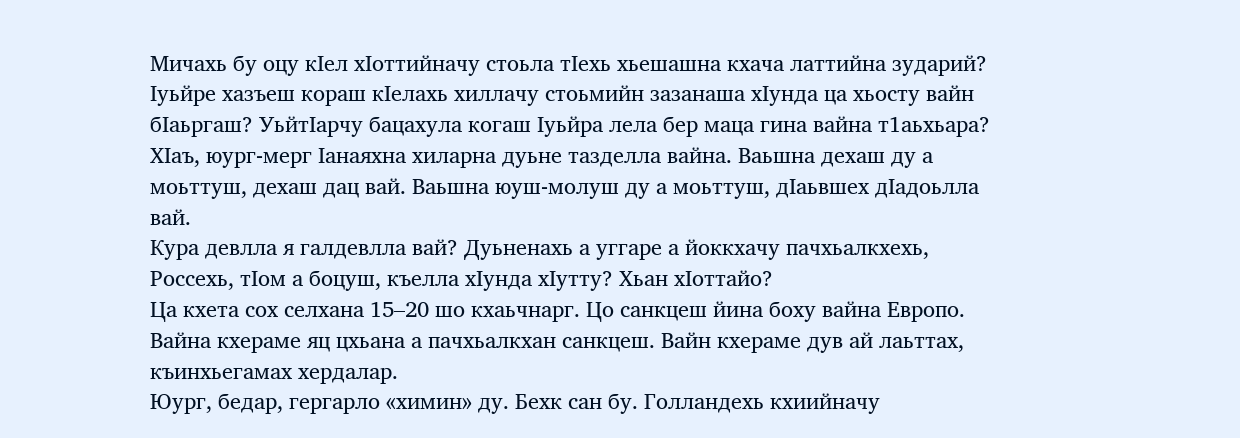Мичахь бу оцу кIел хIоттийначу стоьла тIехь хьешашна кхача латтийна зударий? Iуьйре хазъеш кораш кIелахь хиллачу стоьмийн зазанаша хIунда ца хьосту вайн бIаьргаш? УьйтIарчу бацахула когаш Iуьйра лела бер маца гина вайна т1аьхьара?
ХIаъ, юург-мерг Iанаяхна хиларна дуьне тазделла вайна. Ваьшна дехаш ду а моьттуш, дехаш дац вай. Ваьшна юуш-молуш ду а моьттуш, дIаьвшех дIадоьлла вай.
Кура девлла я галдевлла вай? Дуьненахь а уггаре а йоккхачу пачхьалкхехь, Россехь, тIом а боцуш, къелла хIунда хIутту? Хьан хIоттайо?
Ца кхета сох селхана 15–20 шо кхаьчнарг. Цо санкцеш йина боху вайна Европо. Вайна кхераме яц цхьана а пачхьалкхан санкцеш. Вайн кхераме дув ай лаьттах, къинхьегамах хердалар.
Юург, бедар, гергарло «химин» ду. Бехк сан бу. Голландехь кхиийначу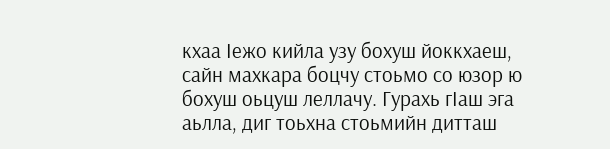кхаа Iежо кийла узу бохуш йоккхаеш, сайн махкара боцчу стоьмо со юзор ю бохуш оьцуш леллачу. Гурахь гIаш эга аьлла, диг тоьхна стоьмийн дитташ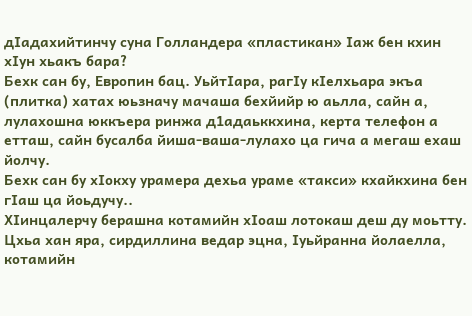дIадахийтинчу суна Голландера «пластикан» Iаж бен кхин хIун хьакъ бара?
Бехк сан бу, Европин бац. УьйтIара, рагIу кIелхьара экъа (плитка) хатах юьзначу мачаша бехйийр ю аьлла, сайн а, лулахошна юккъера ринжа д1адаьккхина, керта телефон а етташ, сайн бусалба йиша-ваша-лулахо ца гича а мегаш ехаш йолчу.
Бехк сан бу хIокху урамера дехьа ураме «такси» кхайкхина бен гIаш ца йоьдучу..
ХIинцалерчу берашна котамийн хIоаш лотокаш деш ду моьтту. Цхьа хан яра, сирдиллина ведар эцна, Iуьйранна йолаелла, котамийн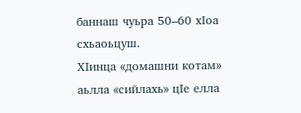баннаш чуьра 50–60 хIоа схьаоьцуш.
ХIинца «домашни котам» аьлла «сийлахь» цIе елла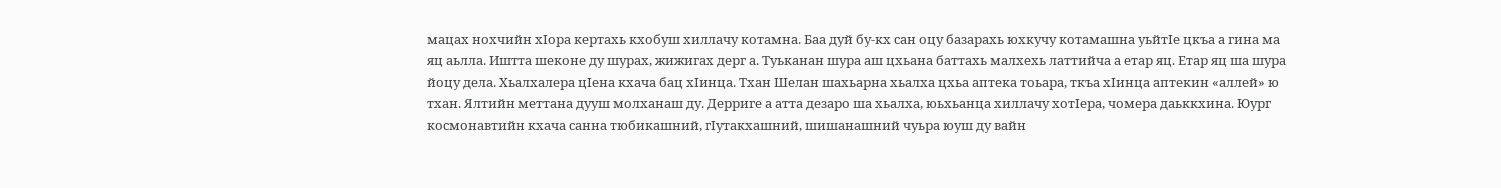мацах нохчийн хIора кертахь кхобуш хиллачу котамна. Баа дуй бу-кх сан оцу базарахь юхкучу котамашна уьйтIе цкъа а гина ма яц аьлла. Иштта шеконе ду шурах, жижигах дерг а. Туьканан шура аш цхьана баттахь малхехь латтийча а етар яц. Етар яц ша шура йоцу дела. Хьалхалера цIена кхача бац хIинца. Тхан Шелан шахьарна хьалха цхьа аптека тоьара, ткъа хIинца аптекин «аллей» ю тхан. Ялтийн меттана дууш молханаш ду. Дерриге а атта дезаро ша хьалха, юьхьанца хиллачу хотIера, чомера даьккхина. Юург космонавтийн кхача санна тюбикашний, гIутакхашний, шишанашний чуьра юуш ду вайн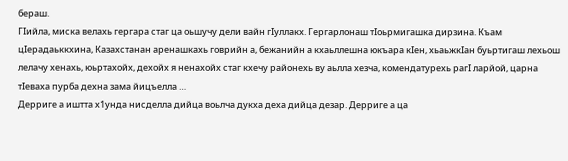бераш.
ГIийла, миска велахь гергара стаг ца оьшучу дели вайн гIуллакх. Гергарлонаш тIоьрмигашка дирзина. Къам цIерадаьккхина, Казахстанан аренашкахь говрийн а, бежанийн а кхаьллешна юкъара кIен, хьаьжкIан буьртигаш лехьош лелачу хенахь, юьртахойх, дехойх я ненахойх стаг кхечу районехь ву аьлла хезча, комендатурехь рагI ларйой, царна тIеваха пурба дехна зама йицъелла …
Дерриге а иштта х1унда нисделла дийца воьлча дукха деха дийца дезар. Дерриге а ца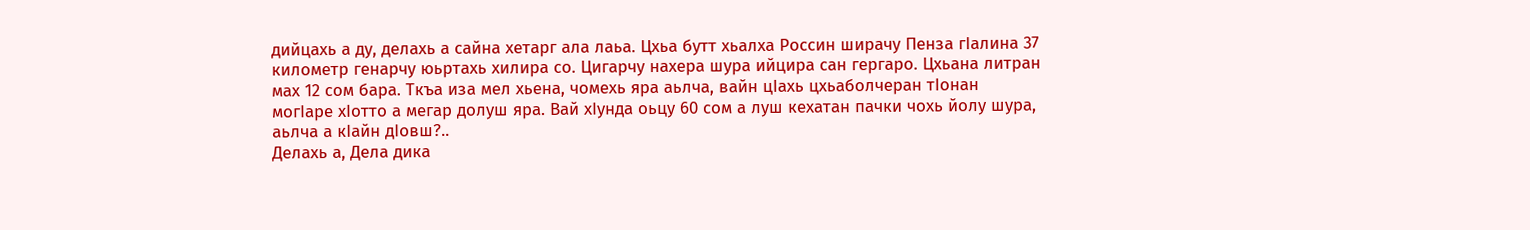дийцахь а ду, делахь а сайна хетарг ала лаьа. Цхьа бутт хьалха Россин ширачу Пенза гIалина 37 километр генарчу юьртахь хилира со. Цигарчу нахера шура ийцира сан гергаро. Цхьана литран мах 12 сом бара. Ткъа иза мел хьена, чомехь яра аьлча, вайн цIахь цхьаболчеран тIонан могIаре хIотто а мегар долуш яра. Вай хIунда оьцу 60 сом а луш кехатан пачки чохь йолу шура, аьлча а кIайн дIовш?..
Делахь а, Дела дика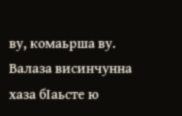ву, комаьрша ву. Валаза висинчунна хаза бIаьсте ю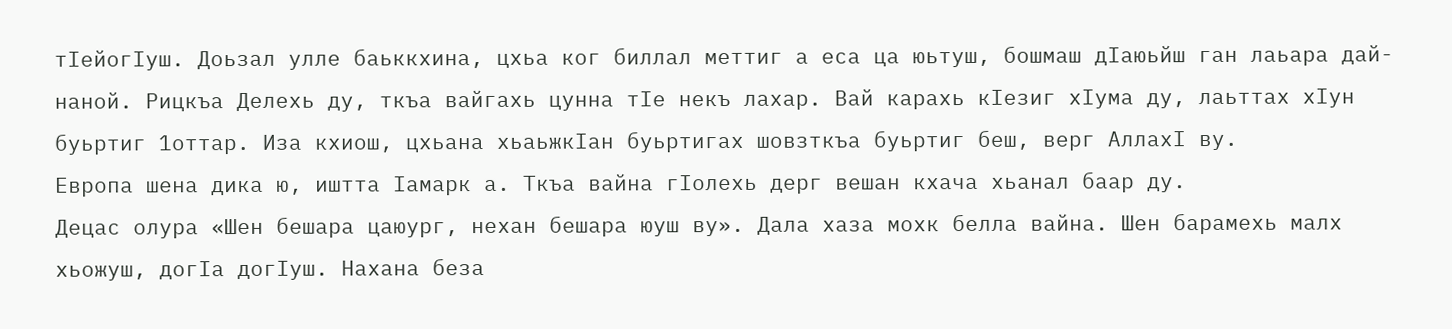тIейогIуш. Доьзал улле баьккхина, цхьа ког биллал меттиг а еса ца юьтуш, бошмаш дIаюьйш ган лаьара дай-наной. Рицкъа Делехь ду, ткъа вайгахь цунна тIе некъ лахар. Вай карахь кIезиг хIума ду, лаьттах хIун буьртиг 1оттар. Иза кхиош, цхьана хьаьжкIан буьртигах шовзткъа буьртиг беш, верг АллахI ву.
Европа шена дика ю, иштта Iамарк а. Ткъа вайна гIолехь дерг вешан кхача хьанал баар ду.
Децас олура «Шен бешара цаюург, нехан бешара юуш ву». Дала хаза мохк белла вайна. Шен барамехь малх хьожуш, догIа догIуш. Нахана беза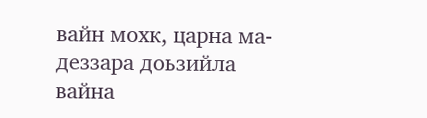вайн мохк, царна ма-деззара доьзийла вайна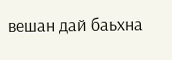вешан дай баьхна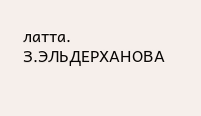латта.
З.ЭЛЬДЕРХАНОВА